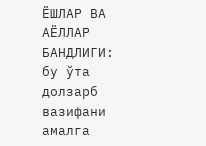ЁШЛАР ВА АЁЛЛАР БАНДЛИГИ: бу ўта долзарб вазифани амалга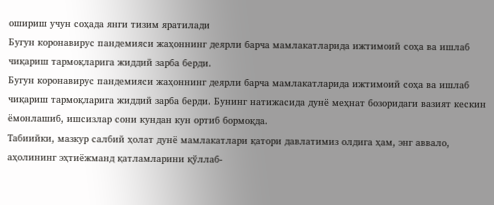ошириш учун соҳада янги тизим яратилади
Бугун коронавирус пандемияси жаҳоннинг деярли барча мамлакатларида ижтимоий соҳа ва ишлаб чиқариш тармоқларига жиддий зарба берди.
Бугун коронавирус пандемияси жаҳоннинг деярли барча мамлакатларида ижтимоий соҳа ва ишлаб чиқариш тармоқларига жиддий зарба берди. Бунинг натижасида дунё меҳнат бозоридаги вазият кескин ёмонлашиб, ишсизлар сони кундан кун ортиб бормоқда.
Табиийки, мазкур салбий ҳолат дунё мамлакатлари қатори давлатимиз олдига ҳам, энг аввало, аҳолининг эҳтиёжманд қатламларини қўллаб-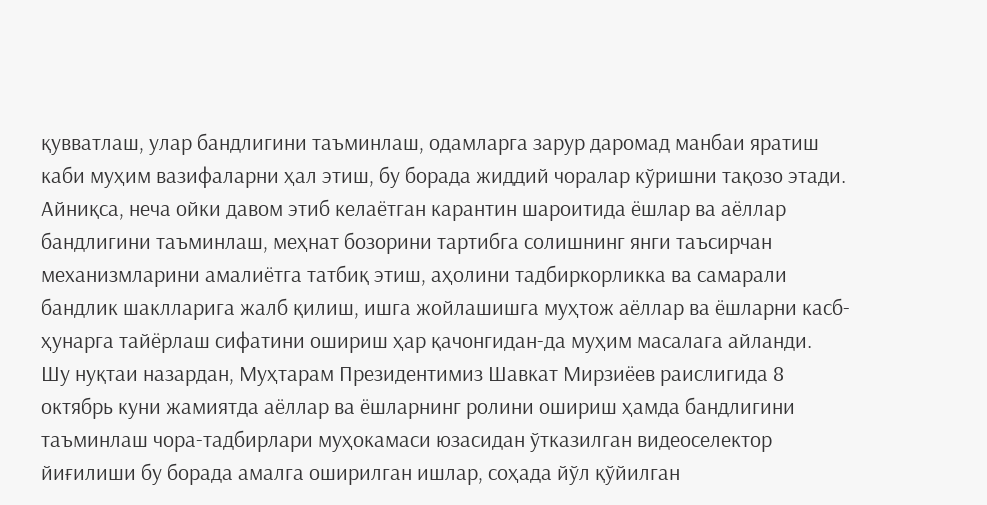қувватлаш, улар бандлигини таъминлаш, одамларга зарур даромад манбаи яратиш каби муҳим вазифаларни ҳал этиш, бу борада жиддий чоралар кўришни тақозо этади.
Айниқса, неча ойки давом этиб келаётган карантин шароитида ёшлар ва аёллар бандлигини таъминлаш, меҳнат бозорини тартибга солишнинг янги таъсирчан механизмларини амалиётга татбиқ этиш, аҳолини тадбиркорликка ва самарали бандлик шаклларига жалб қилиш, ишга жойлашишга муҳтож аёллар ва ёшларни касб-ҳунарга тайёрлаш сифатини ошириш ҳар қачонгидан-да муҳим масалага айланди.
Шу нуқтаи назардан, Муҳтарам Президентимиз Шавкат Мирзиёев раислигида 8 октябрь куни жамиятда аёллар ва ёшларнинг ролини ошириш ҳамда бандлигини таъминлаш чора-тадбирлари муҳокамаси юзасидан ўтказилган видеоселектор йиғилиши бу борада амалга оширилган ишлар, соҳада йўл қўйилган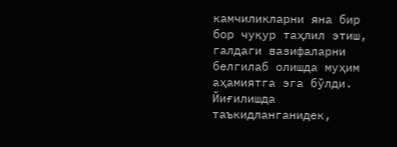камчиликларни яна бир бор чуқур таҳлил этиш, галдаги вазифаларни белгилаб олишда муҳим аҳамиятга эга бўлди.
Йиғилишда таъкидланганидек,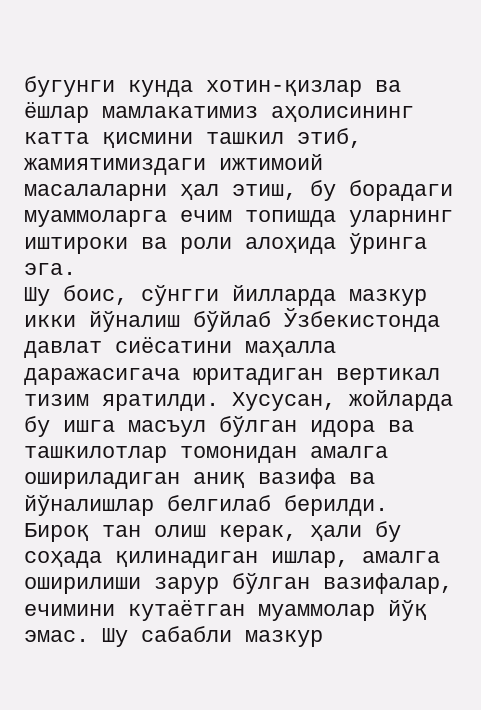бугунги кунда хотин-қизлар ва ёшлар мамлакатимиз аҳолисининг катта қисмини ташкил этиб, жамиятимиздаги ижтимоий масалаларни ҳал этиш, бу борадаги муаммоларга ечим топишда уларнинг иштироки ва роли алоҳида ўринга эга.
Шу боис, сўнгги йилларда мазкур икки йўналиш бўйлаб Ўзбекистонда давлат сиёсатини маҳалла даражасигача юритадиган вертикал тизим яратилди. Хусусан, жойларда бу ишга масъул бўлган идора ва ташкилотлар томонидан амалга ошириладиган аниқ вазифа ва йўналишлар белгилаб берилди.
Бироқ тан олиш керак, ҳали бу соҳада қилинадиган ишлар, амалга оширилиши зарур бўлган вазифалар, ечимини кутаётган муаммолар йўқ эмас. Шу сабабли мазкур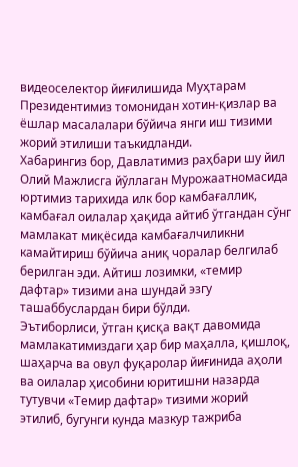видеоселектор йиғилишида Муҳтарам Президентимиз томонидан хотин-қизлар ва ёшлар масалалари бўйича янги иш тизими жорий этилиши таъкидланди.
Хабарингиз бор, Давлатимиз раҳбари шу йил Олий Мажлисга йўллаган Мурожаатномасида юртимиз тарихида илк бор камбағаллик, камбағал оилалар ҳақида айтиб ўтгандан сўнг мамлакат миқёсида камбағалчиликни камайтириш бўйича аниқ чоралар белгилаб берилган эди. Айтиш лозимки, «темир дафтар» тизими ана шундай эзгу ташаббуслардан бири бўлди.
Эътиборлиси, ўтган қисқа вақт давомида мамлакатимиздаги ҳар бир маҳалла, қишлоқ, шаҳарча ва овул фуқаролар йиғинида аҳоли ва оилалар ҳисобини юритишни назарда тутувчи «Темир дафтар» тизими жорий этилиб, бугунги кунда мазкур тажриба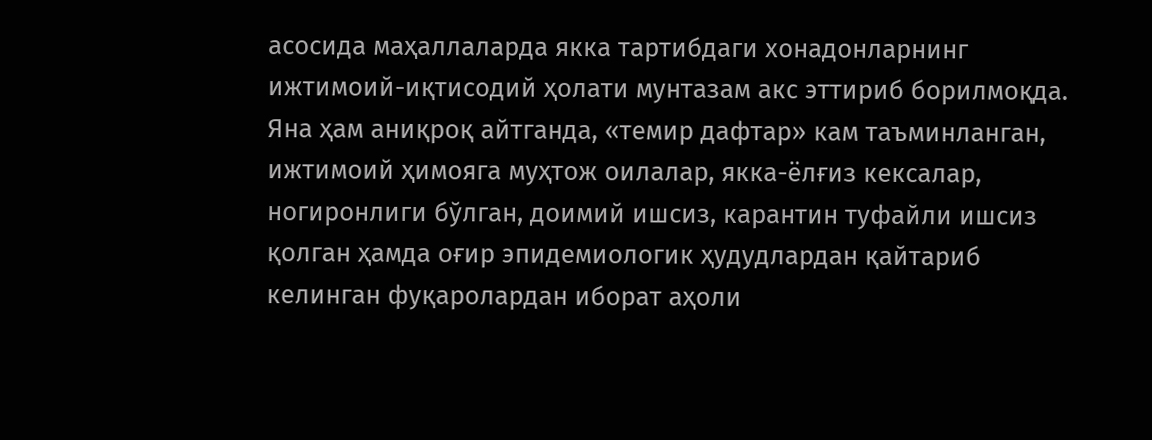асосида маҳаллаларда якка тартибдаги хонадонларнинг ижтимоий-иқтисодий ҳолати мунтазам акс эттириб борилмоқда.
Яна ҳам аниқроқ айтганда, «темир дафтар» кам таъминланган, ижтимоий ҳимояга муҳтож оилалар, якка-ёлғиз кексалар, ногиронлиги бўлган, доимий ишсиз, карантин туфайли ишсиз қолган ҳамда оғир эпидемиологик ҳудудлардан қайтариб келинган фуқаролардан иборат аҳоли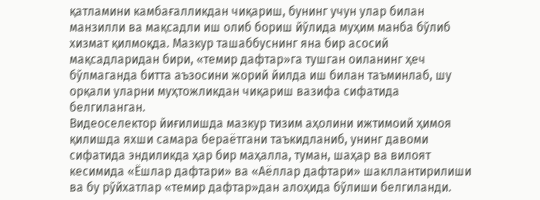қатламини камбағалликдан чиқариш, бунинг учун улар билан манзилли ва мақсадли иш олиб бориш йўлида муҳим манба бўлиб хизмат қилмоқда. Мазкур ташаббуснинг яна бир асосий мақсадларидан бири, «темир дафтар»га тушган оиланинг ҳеч бўлмаганда битта аъзосини жорий йилда иш билан таъминлаб, шу орқали уларни муҳтожликдан чиқариш вазифа сифатида белгиланган.
Видеоселектор йиғилишда мазкур тизим аҳолини ижтимоий ҳимоя қилишда яхши самара бераётгани таъкидланиб, унинг давоми сифатида эндиликда ҳар бир маҳалла, туман, шаҳар ва вилоят кесимида «Ёшлар дафтари» ва «Аёллар дафтари» шакллантирилиши ва бу рўйхатлар «темир дафтар»дан алоҳида бўлиши белгиланди.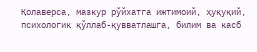Қолаверса, мазкур рўйхатга ижтимоий, ҳуқуқий, психологик қўллаб-қувватлашга, билим ва касб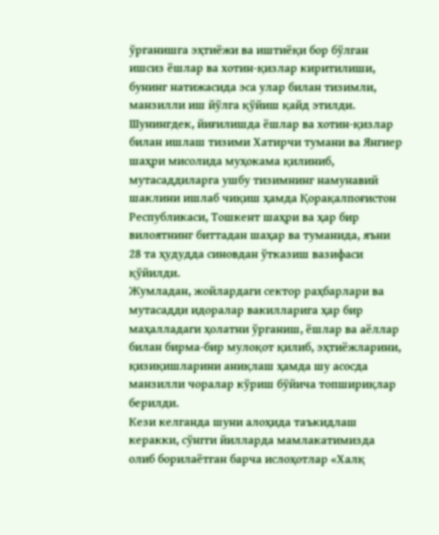ўрганишга эҳтиёжи ва иштиёқи бор бўлган ишсиз ёшлар ва хотин-қизлар киритилиши, бунинг натижасида эса улар билан тизимли, манзилли иш йўлга қўйиш қайд этилди.
Шунингдек, йиғилишда ёшлар ва хотин-қизлар билан ишлаш тизими Хатирчи тумани ва Янгиер шаҳри мисолида муҳокама қилиниб, мутасаддиларга ушбу тизимнинг намунавий шаклини ишлаб чиқиш ҳамда Қорақалпоғистон Республикаси, Тошкент шаҳри ва ҳар бир вилоятнинг биттадан шаҳар ва туманида, яъни 28 та ҳудудда синовдан ўтказиш вазифаси қўйилди.
Жумладан, жойлардаги сектор раҳбарлари ва мутасадди идоралар вакилларига ҳар бир маҳалладаги ҳолатни ўрганиш, ёшлар ва аёллар билан бирма-бир мулоқот қилиб, эҳтиёжларини, қизиқишларини аниқлаш ҳамда шу асосда манзилли чоралар кўриш бўйича топшириқлар берилди.
Кези келганда шуни алоҳида таъкидлаш керакки, сўнгги йилларда мамлакатимизда олиб борилаётган барча ислоҳотлар «Халқ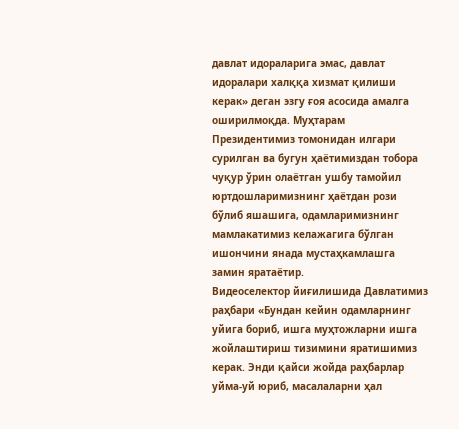давлат идораларига эмас, давлат идоралари халққа хизмат қилиши керак» деган эзгу ғоя асосида амалга оширилмоқда. Муҳтарам Президентимиз томонидан илгари сурилган ва бугун ҳаётимиздан тобора чуқур ўрин олаётган ушбу тамойил юртдошларимизнинг ҳаётдан рози бўлиб яшашига, одамларимизнинг мамлакатимиз келажагига бўлган ишончини янада мустаҳкамлашга замин яратаётир.
Видеоселектор йиғилишида Давлатимиз раҳбари «Бундан кейин одамларнинг уйига бориб, ишга муҳтожларни ишга жойлаштириш тизимини яратишимиз керак. Энди қайси жойда раҳбарлар уйма-уй юриб, масалаларни ҳал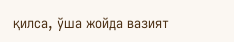қилса, ўша жойда вазият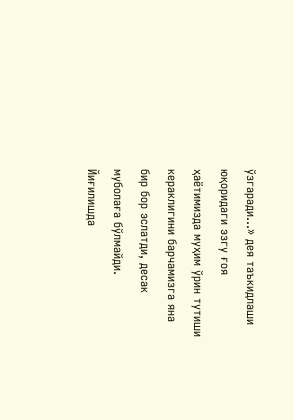ўзгаради...» дея таъкидлаши юқоридаги эзгу ғоя ҳаётимизда муҳим ўрин тутиши кераклигини барчамизга яна бир бор эслатди, десак муболаға бўлмайди.
Йиғилишда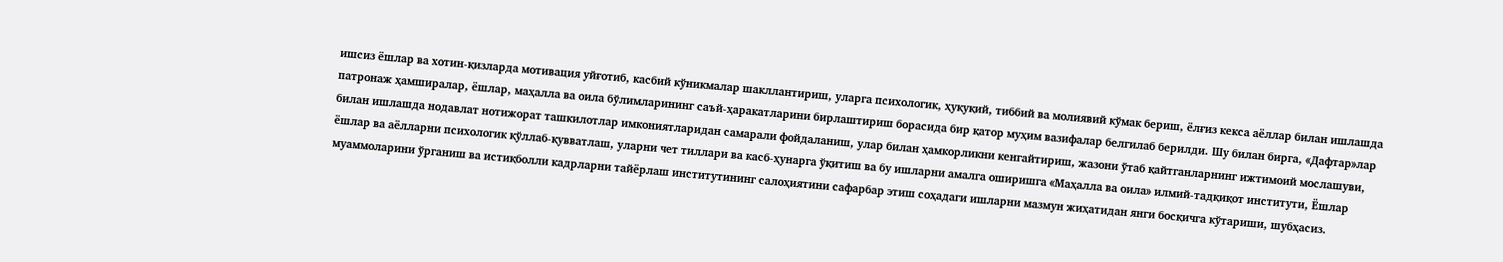ишсиз ёшлар ва хотин-қизларда мотивация уйғотиб, касбий кўникмалар шакллантириш, уларга психологик, ҳуқуқий, тиббий ва молиявий кўмак бериш, ёлғиз кекса аёллар билан ишлашда патронаж ҳамширалар, ёшлар, маҳалла ва оила бўлимларининг саъй-ҳаракатларини бирлаштириш борасида бир қатор муҳим вазифалар белгилаб берилди. Шу билан бирга, «Дафтар»лар билан ишлашда нодавлат нотижорат ташкилотлар имкониятларидан самарали фойдаланиш, улар билан ҳамкорликни кенгайтириш, жазони ўтаб қайтганларнинг ижтимоий мослашуви, ёшлар ва аёлларни психологик қўллаб-қувватлаш, уларни чет тиллари ва касб-ҳунарга ўқитиш ва бу ишларни амалга оширишга «Маҳалла ва оила» илмий-тадқиқот институти, Ёшлар муаммоларини ўрганиш ва истиқболли кадрларни тайёрлаш институтининг салоҳиятини сафарбар этиш соҳадаги ишларни мазмун жиҳатидан янги босқичга кўтариши, шубҳасиз.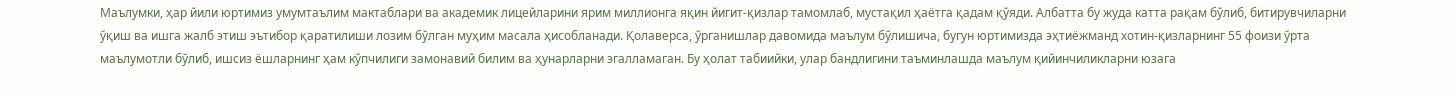Маълумки, ҳар йили юртимиз умумтаълим мактаблари ва академик лицейларини ярим миллионга яқин йигит-қизлар тамомлаб, мустақил ҳаётга қадам қўяди. Албатта бу жуда катта рақам бўлиб, битирувчиларни ўқиш ва ишга жалб этиш эътибор қаратилиши лозим бўлган муҳим масала ҳисобланади. Қолаверса, ўрганишлар давомида маълум бўлишича, бугун юртимизда эҳтиёжманд хотин-қизларнинг 55 фоизи ўрта маълумотли бўлиб, ишсиз ёшларнинг ҳам кўпчилиги замонавий билим ва ҳунарларни эгалламаган. Бу ҳолат табиийки, улар бандлигини таъминлашда маълум қийинчиликларни юзага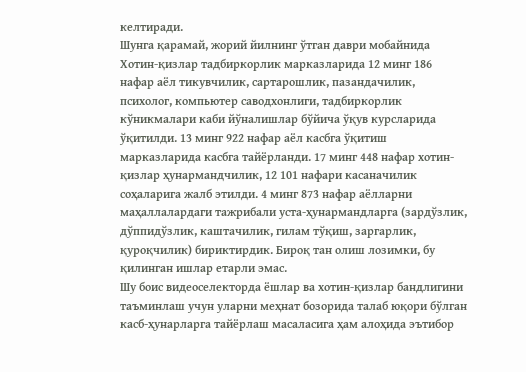келтиради.
Шунга қарамай, жорий йилнинг ўтган даври мобайнида Хотин-қизлар тадбиркорлик марказларида 12 минг 186 нафар аёл тикувчилик, сартарошлик, пазандачилик, психолог, компьютер саводхонлиги, тадбиркорлик кўникмалари каби йўналишлар бўйича ўқув курсларида ўқитилди. 13 минг 922 нафар аёл касбга ўқитиш марказларида касбга тайёрланди. 17 минг 448 нафар хотин-қизлар ҳунармандчилик, 12 101 нафари касаначилик соҳаларига жалб этилди. 4 минг 873 нафар аёлларни маҳаллалардаги тажрибали уста-ҳунармандларга (зардўзлик, дўппидўзлик, каштачилик, гилам тўқиш, заргарлик, қуроқчилик) бириктирдик. Бироқ тан олиш лозимки, бу қилинган ишлар етарли эмас.
Шу боис видеоселекторда ёшлар ва хотин-қизлар бандлигини таъминлаш учун уларни меҳнат бозорида талаб юқори бўлган касб-ҳунарларга тайёрлаш масаласига ҳам алоҳида эътибор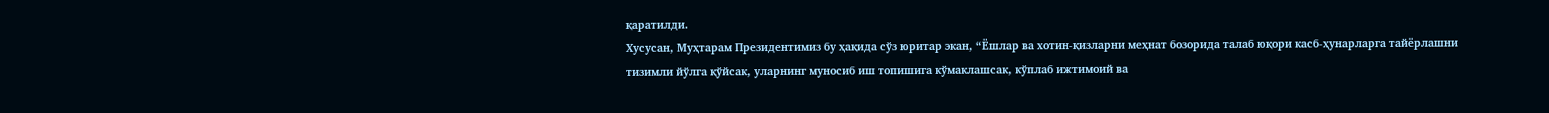қаратилди.
Хусусан, Муҳтарам Президентимиз бу ҳақида сўз юритар экан, “Ёшлар ва хотин-қизларни меҳнат бозорида талаб юқори касб-ҳунарларга тайёрлашни тизимли йўлга қўйсак, уларнинг муносиб иш топишига кўмаклашсак, кўплаб ижтимоий ва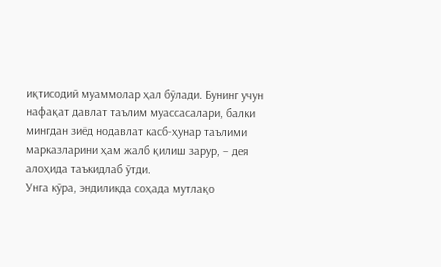иқтисодий муаммолар ҳал бўлади. Бунинг учун нафақат давлат таълим муассасалари, балки мингдан зиёд нодавлат касб-ҳунар таълими марказларини ҳам жалб қилиш зарур, – дея алоҳида таъкидлаб ўтди.
Унга кўра, эндиликда соҳада мутлақо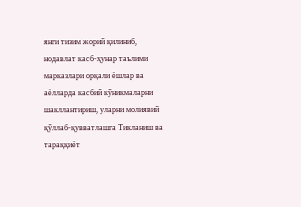янги тизим жорий қилиниб, нодавлат касб-ҳунар таълими марказлари орқали ёшлар ва аёлларда касбий кўникмаларни шакллантириш, уларни молиявий қўллаб-қувватлашга Тикланиш ва тараққиёт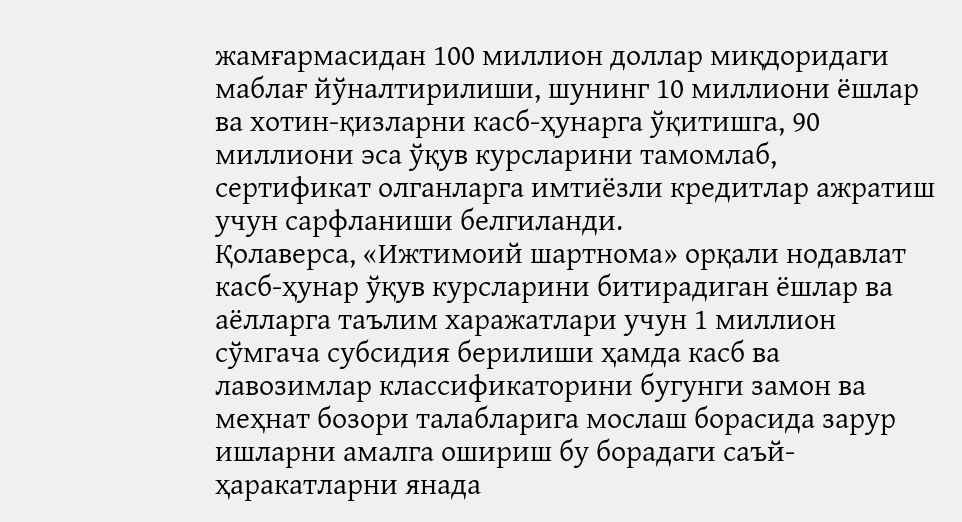жамғармасидан 100 миллион доллар миқдоридаги маблағ йўналтирилиши, шунинг 10 миллиони ёшлар ва хотин-қизларни касб-ҳунарга ўқитишга, 90 миллиони эса ўқув курсларини тамомлаб, сертификат олганларга имтиёзли кредитлар ажратиш учун сарфланиши белгиланди.
Қолаверса, «Ижтимоий шартнома» орқали нодавлат касб-ҳунар ўқув курсларини битирадиган ёшлар ва аёлларга таълим харажатлари учун 1 миллион сўмгача субсидия берилиши ҳамда касб ва лавозимлар классификаторини бугунги замон ва меҳнат бозори талабларига мослаш борасида зарур ишларни амалга ошириш бу борадаги саъй-ҳаракатларни янада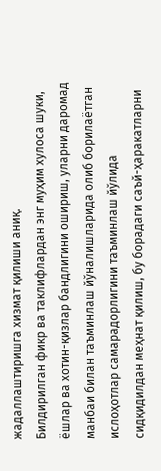жадаллаштиришга хизмат қилиши аниқ.
Билдирилган фикр ва таклифлардан энг муҳим хулоса шуки, ёшлар ва хотин-қизлар бандлигини ошириш, уларни даромад манбаи билан таъминлаш йўналишларида олиб борилаётган ислоҳотлар самарадорлигини таъминлаш йўлида сидқидилдан меҳнат қилиш, бу борадаги саъй-ҳаракатларни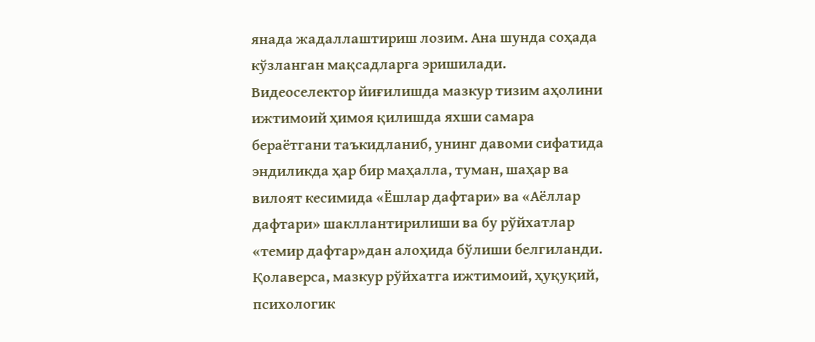янада жадаллаштириш лозим. Ана шунда соҳада кўзланган мақсадларга эришилади.
Видеоселектор йиғилишда мазкур тизим аҳолини ижтимоий ҳимоя қилишда яхши самара бераётгани таъкидланиб, унинг давоми сифатида эндиликда ҳар бир маҳалла, туман, шаҳар ва вилоят кесимида «Ёшлар дафтари» ва «Аёллар дафтари» шакллантирилиши ва бу рўйхатлар «темир дафтар»дан алоҳида бўлиши белгиланди. Қолаверса, мазкур рўйхатга ижтимоий, ҳуқуқий, психологик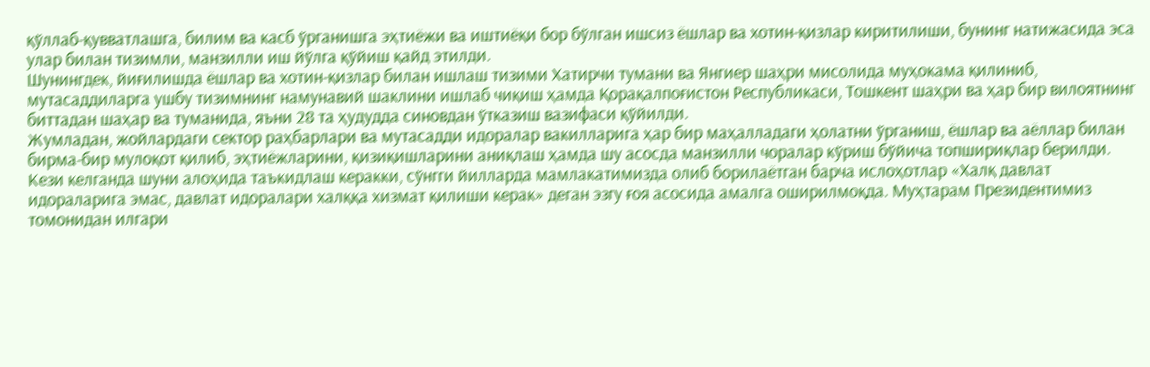қўллаб-қувватлашга, билим ва касб ўрганишга эҳтиёжи ва иштиёқи бор бўлган ишсиз ёшлар ва хотин-қизлар киритилиши, бунинг натижасида эса улар билан тизимли, манзилли иш йўлга қўйиш қайд этилди.
Шунингдек, йиғилишда ёшлар ва хотин-қизлар билан ишлаш тизими Хатирчи тумани ва Янгиер шаҳри мисолида муҳокама қилиниб, мутасаддиларга ушбу тизимнинг намунавий шаклини ишлаб чиқиш ҳамда Қорақалпоғистон Республикаси, Тошкент шаҳри ва ҳар бир вилоятнинг биттадан шаҳар ва туманида, яъни 28 та ҳудудда синовдан ўтказиш вазифаси қўйилди.
Жумладан, жойлардаги сектор раҳбарлари ва мутасадди идоралар вакилларига ҳар бир маҳалладаги ҳолатни ўрганиш, ёшлар ва аёллар билан бирма-бир мулоқот қилиб, эҳтиёжларини, қизиқишларини аниқлаш ҳамда шу асосда манзилли чоралар кўриш бўйича топшириқлар берилди.
Кези келганда шуни алоҳида таъкидлаш керакки, сўнгги йилларда мамлакатимизда олиб борилаётган барча ислоҳотлар «Халқ давлат идораларига эмас, давлат идоралари халққа хизмат қилиши керак» деган эзгу ғоя асосида амалга оширилмоқда. Муҳтарам Президентимиз томонидан илгари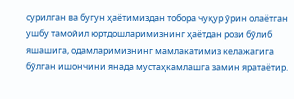сурилган ва бугун ҳаётимиздан тобора чуқур ўрин олаётган ушбу тамойил юртдошларимизнинг ҳаётдан рози бўлиб яшашига, одамларимизнинг мамлакатимиз келажагига бўлган ишончини янада мустаҳкамлашга замин яратаётир.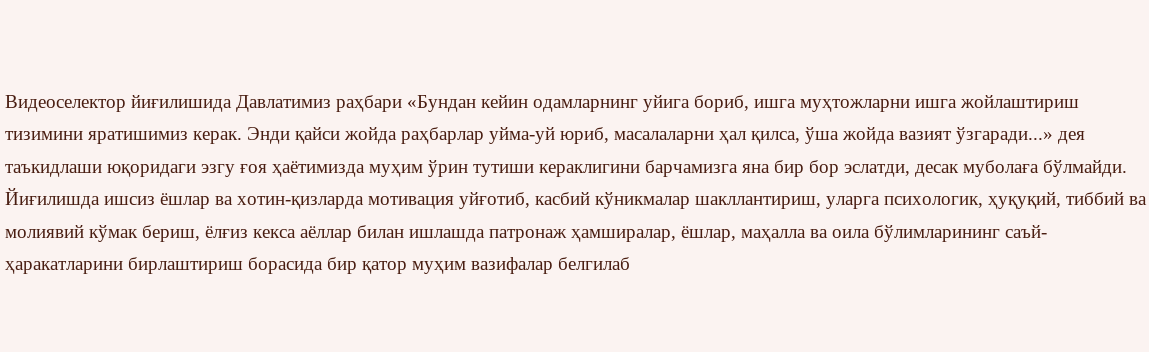Видеоселектор йиғилишида Давлатимиз раҳбари «Бундан кейин одамларнинг уйига бориб, ишга муҳтожларни ишга жойлаштириш тизимини яратишимиз керак. Энди қайси жойда раҳбарлар уйма-уй юриб, масалаларни ҳал қилса, ўша жойда вазият ўзгаради...» дея таъкидлаши юқоридаги эзгу ғоя ҳаётимизда муҳим ўрин тутиши кераклигини барчамизга яна бир бор эслатди, десак муболаға бўлмайди.
Йиғилишда ишсиз ёшлар ва хотин-қизларда мотивация уйғотиб, касбий кўникмалар шакллантириш, уларга психологик, ҳуқуқий, тиббий ва молиявий кўмак бериш, ёлғиз кекса аёллар билан ишлашда патронаж ҳамширалар, ёшлар, маҳалла ва оила бўлимларининг саъй-ҳаракатларини бирлаштириш борасида бир қатор муҳим вазифалар белгилаб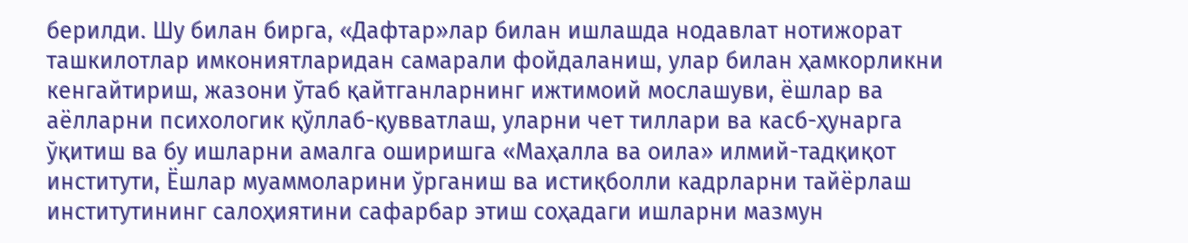берилди. Шу билан бирга, «Дафтар»лар билан ишлашда нодавлат нотижорат ташкилотлар имкониятларидан самарали фойдаланиш, улар билан ҳамкорликни кенгайтириш, жазони ўтаб қайтганларнинг ижтимоий мослашуви, ёшлар ва аёлларни психологик қўллаб-қувватлаш, уларни чет тиллари ва касб-ҳунарга ўқитиш ва бу ишларни амалга оширишга «Маҳалла ва оила» илмий-тадқиқот институти, Ёшлар муаммоларини ўрганиш ва истиқболли кадрларни тайёрлаш институтининг салоҳиятини сафарбар этиш соҳадаги ишларни мазмун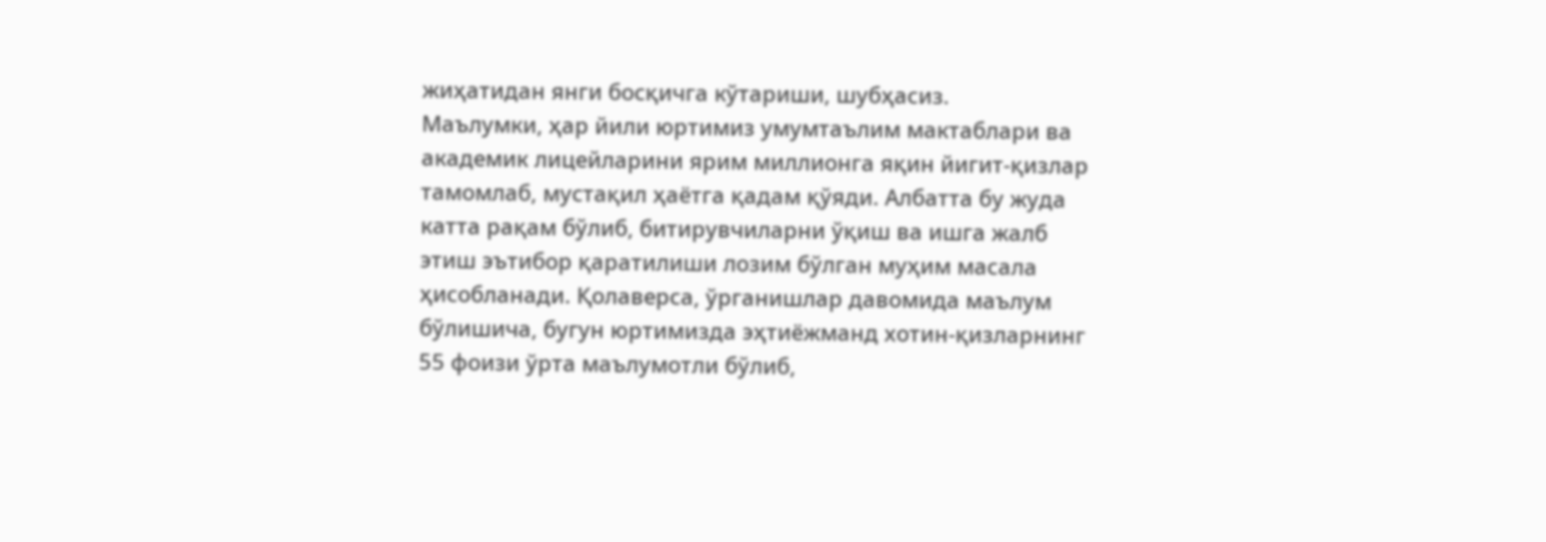жиҳатидан янги босқичга кўтариши, шубҳасиз.
Маълумки, ҳар йили юртимиз умумтаълим мактаблари ва академик лицейларини ярим миллионга яқин йигит-қизлар тамомлаб, мустақил ҳаётга қадам қўяди. Албатта бу жуда катта рақам бўлиб, битирувчиларни ўқиш ва ишга жалб этиш эътибор қаратилиши лозим бўлган муҳим масала ҳисобланади. Қолаверса, ўрганишлар давомида маълум бўлишича, бугун юртимизда эҳтиёжманд хотин-қизларнинг 55 фоизи ўрта маълумотли бўлиб,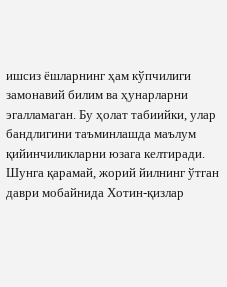ишсиз ёшларнинг ҳам кўпчилиги замонавий билим ва ҳунарларни эгалламаган. Бу ҳолат табиийки, улар бандлигини таъминлашда маълум қийинчиликларни юзага келтиради.
Шунга қарамай, жорий йилнинг ўтган даври мобайнида Хотин-қизлар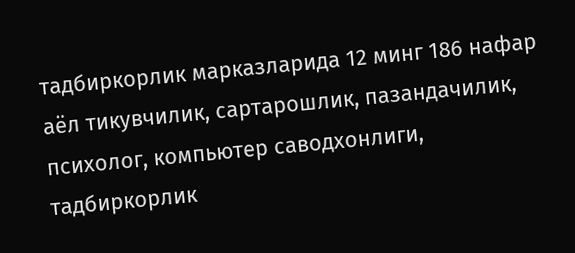тадбиркорлик марказларида 12 минг 186 нафар аёл тикувчилик, сартарошлик, пазандачилик, психолог, компьютер саводхонлиги, тадбиркорлик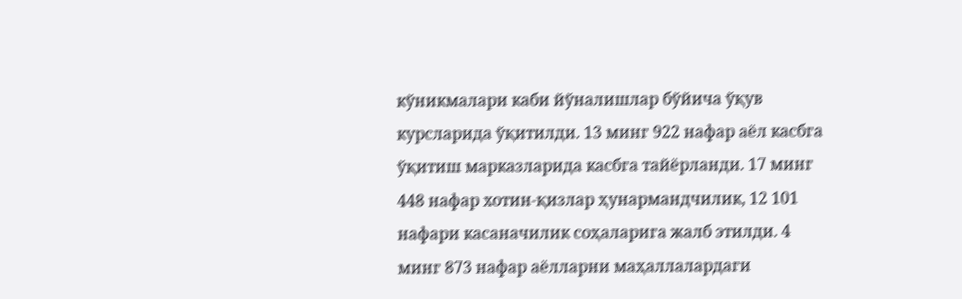кўникмалари каби йўналишлар бўйича ўқув курсларида ўқитилди. 13 минг 922 нафар аёл касбга ўқитиш марказларида касбга тайёрланди. 17 минг 448 нафар хотин-қизлар ҳунармандчилик, 12 101 нафари касаначилик соҳаларига жалб этилди. 4 минг 873 нафар аёлларни маҳаллалардаги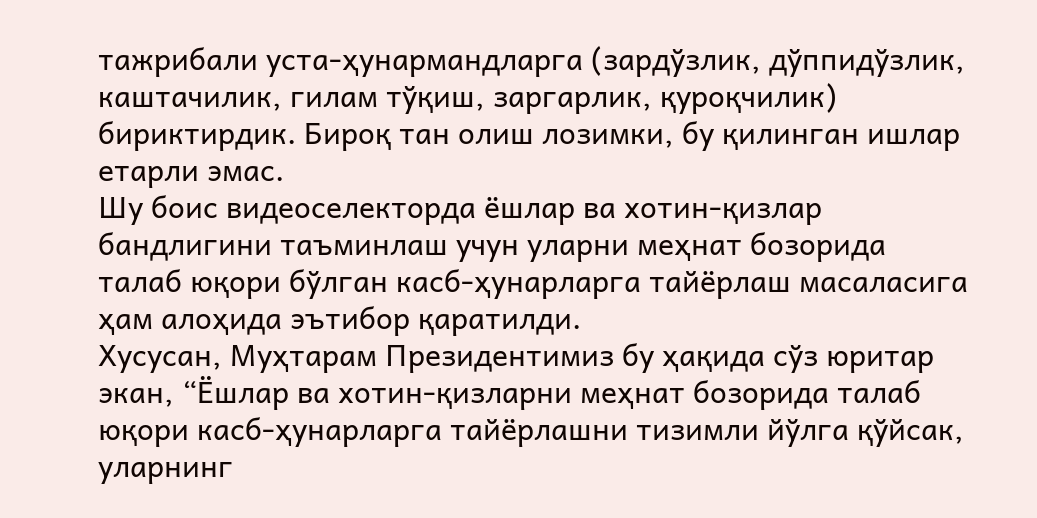тажрибали уста-ҳунармандларга (зардўзлик, дўппидўзлик, каштачилик, гилам тўқиш, заргарлик, қуроқчилик) бириктирдик. Бироқ тан олиш лозимки, бу қилинган ишлар етарли эмас.
Шу боис видеоселекторда ёшлар ва хотин-қизлар бандлигини таъминлаш учун уларни меҳнат бозорида талаб юқори бўлган касб-ҳунарларга тайёрлаш масаласига ҳам алоҳида эътибор қаратилди.
Хусусан, Муҳтарам Президентимиз бу ҳақида сўз юритар экан, “Ёшлар ва хотин-қизларни меҳнат бозорида талаб юқори касб-ҳунарларга тайёрлашни тизимли йўлга қўйсак, уларнинг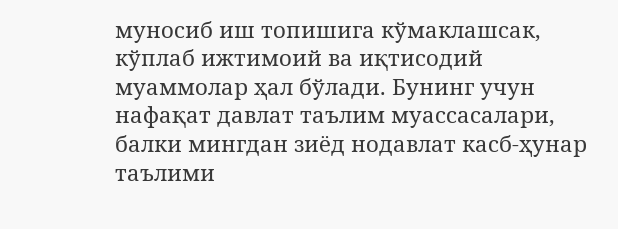муносиб иш топишига кўмаклашсак, кўплаб ижтимоий ва иқтисодий муаммолар ҳал бўлади. Бунинг учун нафақат давлат таълим муассасалари, балки мингдан зиёд нодавлат касб-ҳунар таълими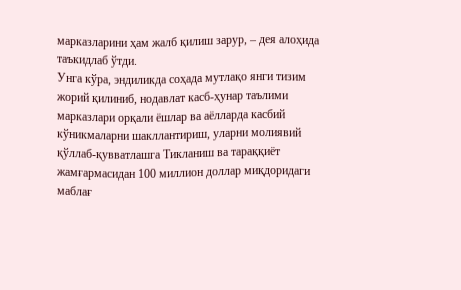марказларини ҳам жалб қилиш зарур, – дея алоҳида таъкидлаб ўтди.
Унга кўра, эндиликда соҳада мутлақо янги тизим жорий қилиниб, нодавлат касб-ҳунар таълими марказлари орқали ёшлар ва аёлларда касбий кўникмаларни шакллантириш, уларни молиявий қўллаб-қувватлашга Тикланиш ва тараққиёт жамғармасидан 100 миллион доллар миқдоридаги маблағ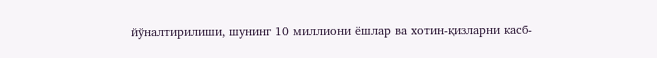йўналтирилиши, шунинг 10 миллиони ёшлар ва хотин-қизларни касб-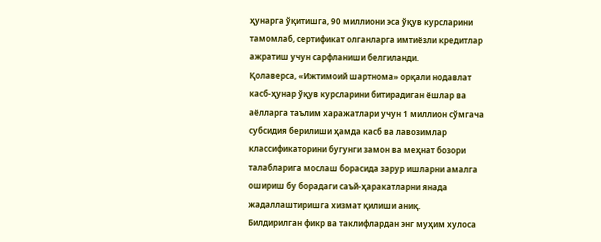ҳунарга ўқитишга, 90 миллиони эса ўқув курсларини тамомлаб, сертификат олганларга имтиёзли кредитлар ажратиш учун сарфланиши белгиланди.
Қолаверса, «Ижтимоий шартнома» орқали нодавлат касб-ҳунар ўқув курсларини битирадиган ёшлар ва аёлларга таълим харажатлари учун 1 миллион сўмгача субсидия берилиши ҳамда касб ва лавозимлар классификаторини бугунги замон ва меҳнат бозори талабларига мослаш борасида зарур ишларни амалга ошириш бу борадаги саъй-ҳаракатларни янада жадаллаштиришга хизмат қилиши аниқ.
Билдирилган фикр ва таклифлардан энг муҳим хулоса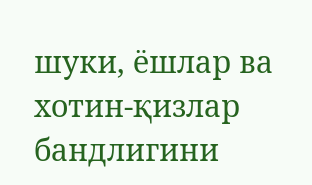шуки, ёшлар ва хотин-қизлар бандлигини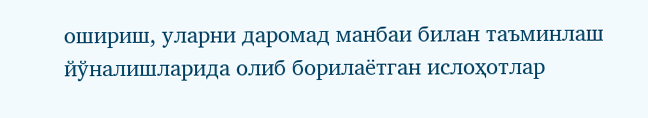ошириш, уларни даромад манбаи билан таъминлаш йўналишларида олиб борилаётган ислоҳотлар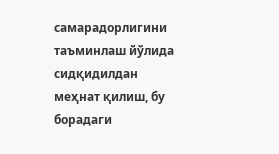самарадорлигини таъминлаш йўлида сидқидилдан меҳнат қилиш, бу борадаги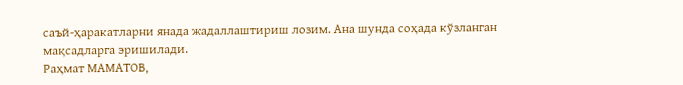саъй-ҳаракатларни янада жадаллаштириш лозим. Ана шунда соҳада кўзланган мақсадларга эришилади.
Раҳмат МАМАТОВ,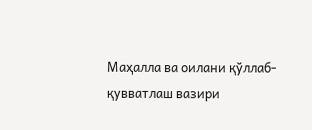Маҳалла ва оилани қўллаб-қувватлаш вазири